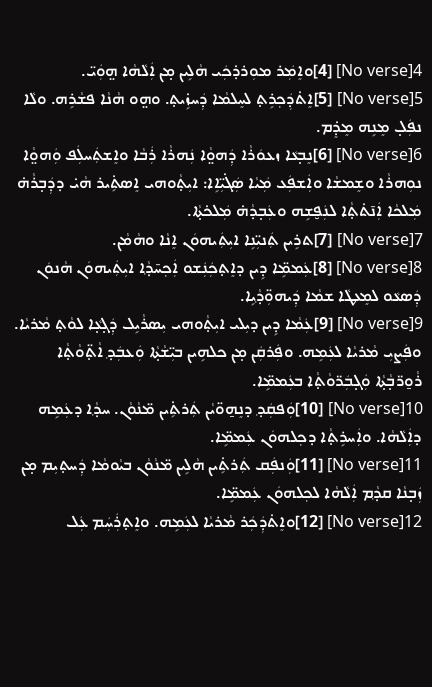4[No verse] [4]ܘܐܸܡܲܪ ܡܘܼܪܕ̇ܟܲܝ ܗܵܠܹܝܢ ܡ̣ܢ ܐܲܠܵܗܵܐ ܗ̤ܘܲܝ̈.
5[No verse] [5]ܐܸܬ̇ܕܲܟ݂ܪܹܬ̣ ܠܚܸܠܡܵܐ ܕܲܚܙܹ̇ܝܬ̣. ܘܗ̤ܘ ܗܵܢܵܐ ܦܫܵܪܹܗ. ܘܠܵܐ ܢܦܲܠ̣ ܡܸܢܹܗ ܡܸܕܸ̇ܡ.
6[No verse] [6]ܢܸܒ̣ܥܵܐ ܙܥܘܿܪܵܐ ܕܲܗܘ̤ܵܐ ܢܲܗܪܵܐ ܪܲܒܵܐ ܘܐܸܫܬܲܚܠܲܦ ܘܲܗܘ̤ܵܐ ܢܘܼܗܪܵܐ ܘܫܸܡܫܵܐ ܘܐܲܫܦܲܥ ܡܲܝܵܐ ܣܲܓ̇ܝܼ̈ܐܹܐ: ܐܝܼܬ̣ܵܘܗܝ ܐܸܣܬܹ̇ܝܪ ܗܵܝ̇ ܕܕܲܒ̣ܪܵܗ̇ ܡܲܠܟܵܐ ܐܲܢ̄ܬ̇ܬ̣ܵܐ ܠܢܲܦ̮ܫܹܗ ܘܥܲܒ̣ܕܵܗ̇ ܡܲܠܟ̇ܬ̣ܵܐ.
7[No verse] [7]ܬܪܹܝܢ ܬܲܢܝܼ̈ܢܹܐ ܐܝܼܬܲܝܗܘܿܢ ܐܸܢܵܐ ܘܗܵܡܵܢ.
8[No verse] [8]ܥܲܡܡܹ̈ܐ ܕܹܝܢ ܕܐܸܬ̣ܟܲܢܲܫܘ ܐܲܟ݂ܚ̄ܕ݂ܵܐ ܐܝܼܬܲܝܗܘܿܢ ܗܵܢܘܿܢ ܕܲܣܥܵܘ ܠܡܸܥܛܵܐ ܫܡܵܐ ܕܲܝܗܘܼ̈ܕ݂ܵܝܹܐ.
9[No verse] [9]ܥܲܡܵܐ ܕܹܝܢ ܕܝܼܠܝ ܐܝܼܬ̣ܵܘܗܝ ܝܼܣܪܵܝܹܠ ܕܲܓ̣ܥ̣ܵܐ ܠܘܵܬ̣ ܡܵܪܝܵܐ. ܘܦܲܨܝܼ ܡܵܪܝܵܐ ܠܥܲܡܹܗ. ܘܦܲܪܩܲܢ ܡ̣ܢ ܟܠܗܹܝܢ ܒܝܼ̈ܫܵܬ̣ܵܐ ܘܲܥܒܲܕ݂ ܐܵܬ̣̈ܘܵܬ̣ܵܐ ܪܵܘ̱ܪ̈ܒ̣ܵܬ̣ܵܐ ܘܲܓ̣ܒܲܪ̈ܘܵܬ̣ܵܐ ܒܥܲܡܡܹ̈ܐ.
10[No verse] [10]ܘܲܦܩܲܕ݂ ܕܢܸܗ̱ܘ̈ܝܵܢ ܬܲܪܬܹ̇ܝܢ ܡ̈ܢܵܘܵܢ. ܚܕ݂ܵܐ ܕܥܲܡܹܗ ܕܐܲܠܵܗܵܐ. ܘܐܲܚܪܹܬ̣ܵܐ ܕܟ݂ܠܗܘܿܢ ܥܲܡܡܹ̈ܐ.
11[No verse] [11]ܘܲܢܦܲܩ ܬܲܪܬܹ̇ܝܢ ܗܵܠܹܝܢ ܡ̈ܢܵܘܵܢ ܒܝܵܘܡܵܐ ܕܲܚܬ̣ܝܼܡ ܡ̣ܢ ܙܲܒ̣ܢܵܐ ܩܕ݂ܵܡ ܐܲܠܵܗܵܐ ܠܟ݂ܠܗܘܿܢ ܥܲܡܡܹ̈ܐ.
12[No verse] [12]ܘܐܸܬ̇ܕܲܟܲܪ ܡܵܪܝܵܐ ܠܥܲܡܹܗ. ܘܐܸܬ̣ܪܲܚܲܡ ܥܲܠ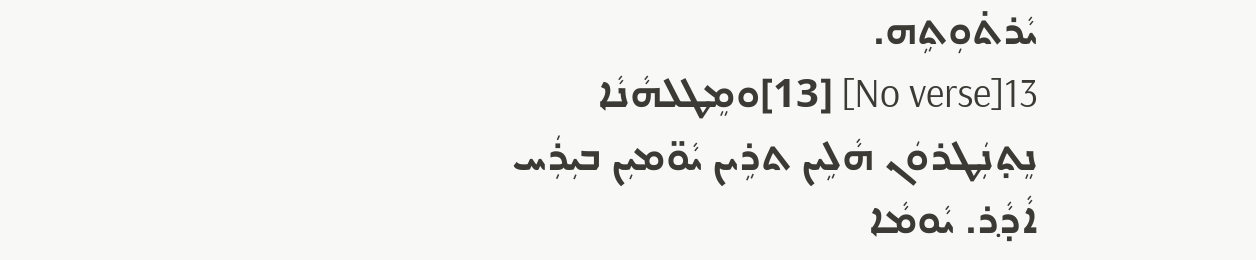ܝܵܪܬ̇ܘܼܬܹܗ.
13[No verse] [13]ܘܡܸܛܠܗܵܢܵܐ ܢܸܬ̣ܢܲܛܪܘܿܢ ܗܵܠܹܝܢ ܬܪܹܝܢ ܝܵܘ̈ܡܝܼܢ ܒܝܼܪܲܚ ܐܵܕ݂ܵܪ. ܝܵܘܡܵܐ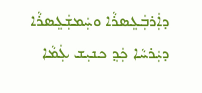ܕܐܲܪܒܲܥܸܣܪܵܐ ܘܚܲܡܫܲܥܸܣܪܵܐ ܕܝܲܪܚܵܐ ܟܲܕ݂ ܟܢܝܼܫ ܥܲܡܵܐ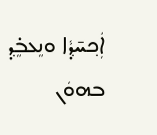ܐܲܟ݂ܚ̄ܕ݂ܵܐ ܘܢܸܥܒܸ̇ܕ݂ ܒܗܘܿܢ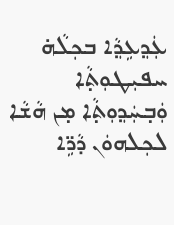ܥܲܕ݂ܥܹܕ݂ܵܐ ܒܟ݂ܠܵܗ̇ ܚܦܝܼܛܘܼܬ̣ܵܐ ܘܲܒ̣ܚܲܕ݂ܘܼܬ̣ܵܐ ܡ̣ܢ ܗܵܫܵܐ ܠܟ݂ܠܗܘܿܢ ܕܵܪܹ̈ܐ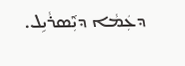ܕܥܲܡܵܐ ܕܝܑܼܣܪܵܝܹܠ.